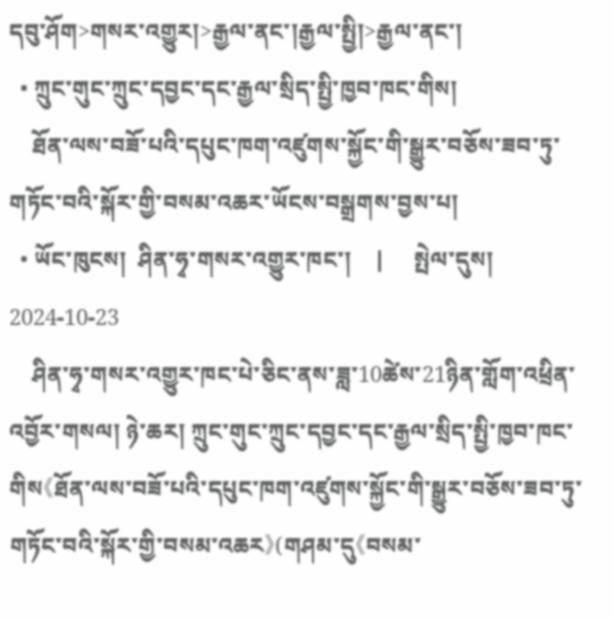དབུ་ཤོག>གསར་འགྱུར།>རྒྱལ་ནང་།རྒྱལ་སྤྱི།>རྒྱལ་ནང་།
  • ཀྲུང་གུང་ཀྲུང་དབྱང་དང་རྒྱལ་སྲིད་སྤྱི་ཁྱབ་ཁང་གིས།
    ཐོན་ལས་བཟོ་པའི་དཔུང་ཁག་འཛུགས་སྐྱོང་གི་སྒྱུར་བཅོས་ཟབ་ཏུ་གཏོང་བའི་སྐོར་གྱི་བསམ་འཆར་ཡོངས་བསྒྲགས་བྱས་པ།
  • ཡོང་ཁུངས།  ཤིན་ཧྭ་གསར་འགྱུར་ཁང་།    |     སྤེལ་དུས།  2024-10-23
    ཤིན་ཧྭ་གསར་འགྱུར་ཁང་པེ་ཅིང་ནས་ཟླ་10ཚེས་21ཉིན་གློག་འཕྲིན་འབྱོར་གསལ། ཉེ་ཆར། ཀྲུང་གུང་ཀྲུང་དབྱང་དང་རྒྱལ་སྲིད་སྤྱི་ཁྱབ་ཁང་གིས《ཐོན་ལས་བཟོ་པའི་དཔུང་ཁག་འཛུགས་སྐྱོང་གི་སྒྱུར་བཅོས་ཟབ་ཏུ་གཏོང་བའི་སྐོར་གྱི་བསམ་འཆར》(གཤམ་དུ《བསམ་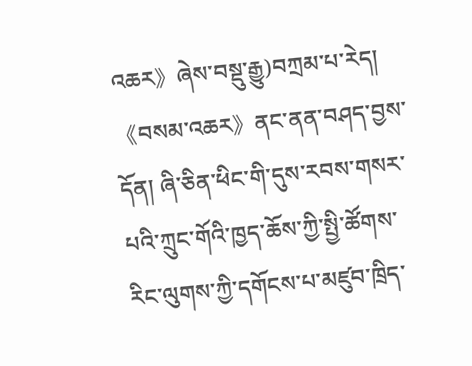འཆར》ཞེས་བསྡུ་རྒྱུ)བཀྲམ་པ་རེད། 《བསམ་འཆར》ནང་ནན་བཤད་བྱས་དོན། ཞི་ཅིན་ཕིང་གི་དུས་རབས་གསར་པའི་ཀྲུང་གོའི་ཁྱད་ཆོས་ཀྱི་སྤྱི་ཚོགས་རིང་ལུགས་ཀྱི་དགོངས་པ་མཛུབ་ཁྲིད་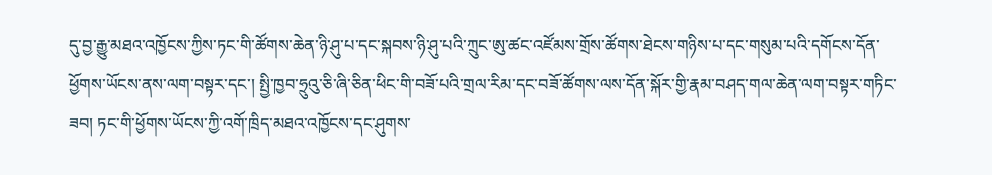དུ་བྱ་རྒྱུ་མཐའ་འཁྱོངས་ཀྱིས་ཏང་གི་ཚོགས་ཆེན་ཉི་ཤུ་པ་དང་སྐབས་ཉི་ཤུ་པའི་ཀྲུང་ཨུ་ཚང་འཛོམས་གྲོས་ཚོགས་ཐེངས་གཉིས་པ་དང་གསུམ་པའི་དགོངས་དོན་ཕྱོགས་ཡོངས་ནས་ལག་བསྟར་དང་། སྤྱི་ཁྱབ་ཧྲུའུ་ཅི་ཞི་ཅིན་ཕིང་གི་བཟོ་པའི་གྲལ་རིམ་དང་བཟོ་ཚོགས་ལས་དོན་སྐོར་གྱི་རྣམ་བཤད་གལ་ཆེན་ལག་བསྟར་གཏིང་ཟབ། ཏང་གི་ཕྱོགས་ཡོངས་ཀྱི་འགོ་ཁྲིད་མཐའ་འཁྱོངས་དང་ཤུགས་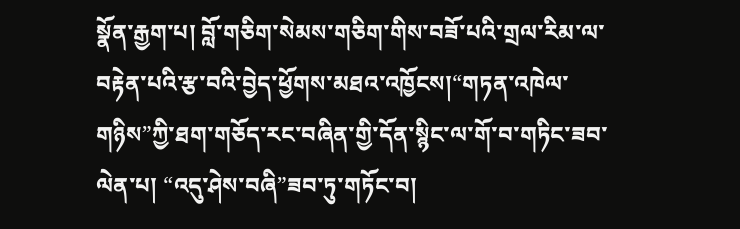སྣོན་རྒྱག་པ། བློ་གཅིག་སེམས་གཅིག་གིས་བཟོ་པའི་གྲལ་རིམ་ལ་བརྟེན་པའི་རྩ་བའི་བྱེད་ཕྱོགས་མཐའ་འཁྱོངས།“གཏན་འཁེལ་གཉིས”ཀྱི་ཐག་གཅོད་རང་བཞིན་གྱི་དོན་སྙིང་ལ་གོ་བ་གཏིང་ཟབ་ལེན་པ། “འདུ་ཤེས་བཞི”ཟབ་ཏུ་གཏོང་བ།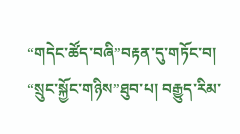“གདེང་ཚོད་བཞི”བརྟན་དུ་གཏོང་བ། “སྲུང་སྐྱོང་གཉིས”ཐུབ་པ། བརྒྱུད་རིམ་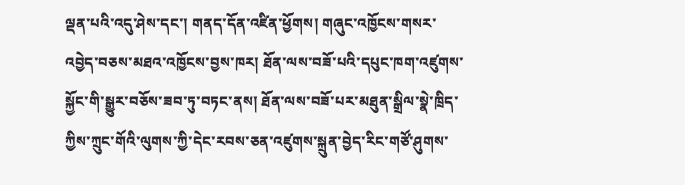ལྡན་པའི་འདུ་ཤེས་དང་། གནད་དོན་འཛིན་ཕྱོགས། གཞུང་འཁྱོངས་གསར་འབྱེད་བཅས་མཐའ་འཁྱོངས་བྱས་ཁར། ཐོན་ལས་བཟོ་པའི་དཔུང་ཁག་འཛུགས་སྐྱོང་གི་སྒྱུར་བཅོས་ཟབ་ཏུ་བཏང་ནས། ཐོན་ལས་བཟོ་པར་མཐུན་སྒྲིལ་སྣེ་ཁྲིད་ཀྱིས་ཀྲུང་གོའི་ལུགས་ཀྱི་དེང་རབས་ཅན་འཛུགས་སྐྲུན་བྱེད་རིང་གཙོ་ཤུགས་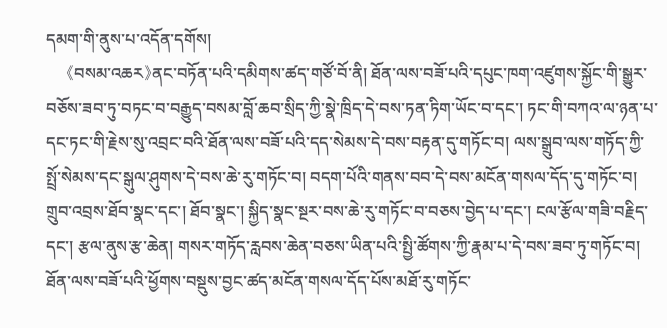དམག་གི་ནུས་པ་འདོན་དགོས།
    《བསམ་འཆར》ནང་བཏོན་པའི་དམིགས་ཚད་གཙོ་བོ་ནི། ཐོན་ལས་བཟོ་པའི་དཔུང་ཁག་འཛུགས་སྐྱོང་གི་སྒྱུར་བཅོས་ཟབ་ཏུ་བཏང་བ་བརྒྱུད་བསམ་བློ་ཆབ་སྲིད་ཀྱི་སྣེ་ཁྲིད་དེ་བས་ཏན་ཏིག་ཡོང་བ་དང་། ཏང་གི་བཀའ་ལ་ཉན་པ་དང་ཏང་གི་རྗེས་སུ་འབྲང་བའི་ཐོན་ལས་བཟོ་པའི་དད་སེམས་དེ་བས་བརྟན་དུ་གཏོང་བ། ལས་སྒྲུབ་ལས་གཏོད་ཀྱི་སྤྲོ་སེམས་དང་སྒུལ་ཤུགས་དེ་བས་ཆེ་རུ་གཏོང་བ། བདག་པོའི་གནས་བབ་དེ་བས་མངོན་གསལ་དོད་དུ་གཏོང་བ། གྲུབ་འབྲས་ཐོབ་སྣང་དང་། ཐོབ་སྣང་། སྐྱིད་སྣང་སྔར་བས་ཆེ་རུ་གཏོང་བ་བཅས་བྱེད་པ་དང་། ངལ་རྩོལ་གཟི་བརྗིད་དང་། རྩལ་ནུས་རྩ་ཆེན། གསར་གཏོད་རླབས་ཆེན་བཅས་ཡིན་པའི་སྤྱི་ཚོགས་ཀྱི་རྣམ་པ་དེ་བས་ཟབ་ཏུ་གཏོང་བ། ཐོན་ལས་བཟོ་པའི་ཕྱོགས་བསྡུས་བྱང་ཚད་མངོན་གསལ་དོད་པོས་མཐོ་རུ་གཏོང་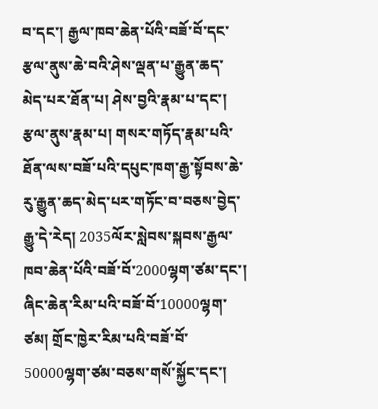བ་དང་། རྒྱལ་ཁབ་ཆེན་པོའི་བཟོ་བོ་དང་རྩལ་ནུས་ཆེ་བའི་ཤེས་ལྡན་པ་རྒྱུན་ཆད་མེད་པར་ཐོན་པ། ཤེས་བྱའི་རྣམ་པ་དང་། རྩལ་ནུས་རྣམ་པ། གསར་གཏོད་རྣམ་པའི་ཐོན་ལས་བཟོ་པའི་དཔུང་ཁག་རྒྱ་སྟོབས་ཆེ་རུ་རྒྱུན་ཆད་མེད་པར་གཏོང་བ་བཅས་བྱེད་རྒྱུ་དེ་རེད། 2035ལོར་སླེབས་སྐབས་རྒྱལ་ཁབ་ཆེན་པོའི་བཟོ་བོ་2000ལྷག་ཙམ་དང་། ཞིང་ཆེན་རིམ་པའི་བཟོ་བོ་10000ལྷག་ཙམ། གྲོང་ཁྱེར་རིམ་པའི་བཟོ་བོ་50000ལྷག་ཙམ་བཅས་གསོ་སྐྱོང་དང་།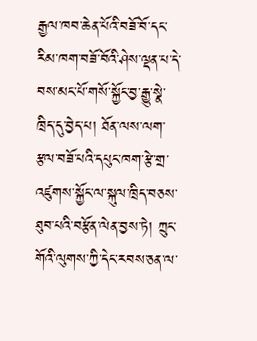རྒྱལ་ཁབ་ཆེན་པོའི་བཟོ་བོ་དང་རིམ་ཁག་བཟོ་བོའི་ཤེས་ལྡན་པ་དེ་བས་མང་པོ་གསོ་སྐྱོང་བྱ་རྒྱུ་སྣེ་ཁྲིད་དུ་བྱེད་པ། ཐོན་ལས་ལག་རྩལ་བཟོ་པའི་དཔུང་ཁག་རྩེ་གྲ་འཛུགས་སྐྱོང་ལ་སྐུལ་ཁྲིད་བཅས་ཐུབ་པའི་བརྩོན་ལེན་བྱས་ཏེ། ཀྲུང་གོའི་ལུགས་ཀྱི་དེང་རབས་ཅན་ལ་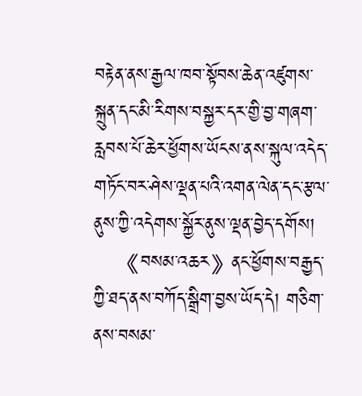བརྟེན་ནས་རྒྱལ་ཁབ་སྟོབས་ཆེན་འཛུགས་སྐྲུན་དང་མི་རིགས་བསྐྱར་དར་གྱི་བྱ་གཞག་རླབས་པོ་ཆེར་ཕྱོགས་ཡོངས་ནས་སྐུལ་འདེད་གཏོང་བར་ཤེས་ལྡན་པའི་འགན་ལེན་དང་རྩལ་ནུས་ཀྱི་འདེགས་སྐྱོར་ནུས་ལྡན་བྱེད་དགོས།
    《བསམ་འཆར》ནང་ཕྱོགས་བརྒྱད་ཀྱི་ཐད་ནས་བཀོད་སྒྲིག་བྱས་ཡོད་དེ། གཅིག་ནས་བསམ་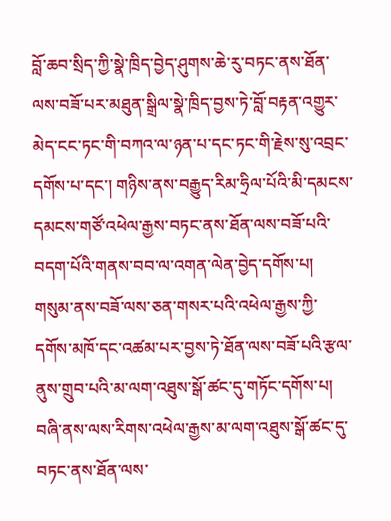བློ་ཆབ་སྲིད་ཀྱི་སྣེ་ཁྲིད་བྱེད་ཤུགས་ཆེ་རུ་བཏང་ནས་ཐོན་ལས་བཟོ་པར་མཐུན་སྒྲིལ་སྣེ་ཁྲིད་བྱས་ཏེ་བློ་བརྟན་འགྱུར་མེད་ངང་ཏང་གི་བཀའ་ལ་ཉན་པ་དང་ཏང་གི་རྗེས་སུ་འབྲང་དགོས་པ་དང་། གཉིས་ནས་བརྒྱུད་རིམ་ཧྲིལ་པོའི་མི་དམངས་དམངས་གཙོ་འཕེལ་རྒྱས་བཏང་ནས་ཐོན་ལས་བཟོ་པའི་བདག་པོའི་གནས་བབ་ལ་འགན་ལེན་བྱེད་དགོས་པ། གསུམ་ནས་བཟོ་ལས་ཅན་གསར་པའི་འཕེལ་རྒྱས་ཀྱི་དགོས་མཁོ་དང་འཚམ་པར་བྱས་ཏེ་ཐོན་ལས་བཟོ་པའི་རྩལ་ནུས་གྲུབ་པའི་མ་ལག་འཐུས་སྒོ་ཚང་དུ་གཏོང་དགོས་པ། བཞི་ནས་ལས་རིགས་འཕེལ་རྒྱས་མ་ལག་འཐུས་སྒོ་ཚང་དུ་བཏང་ནས་ཐོན་ལས་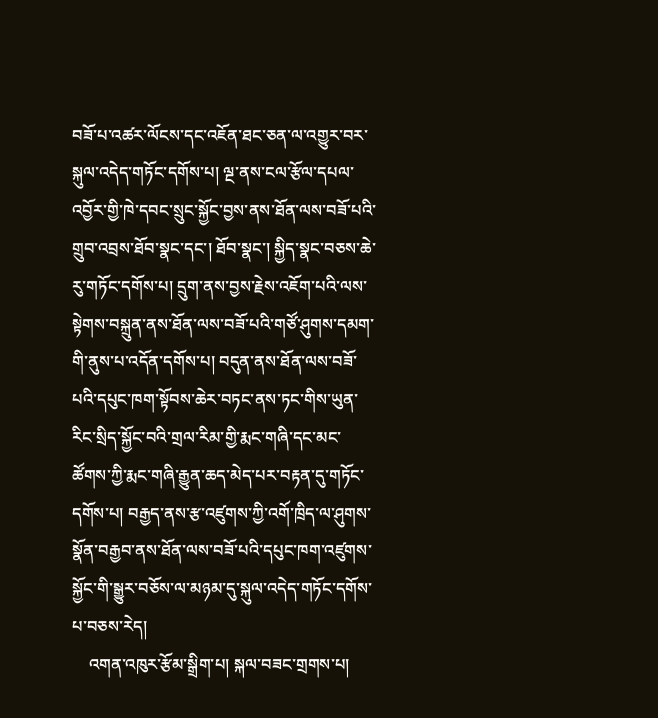བཟོ་པ་འཚར་ལོངས་དང་འཇོན་ཐང་ཅན་ལ་འགྱུར་བར་སྐུལ་འདེད་གཏོང་དགོས་པ། ལྔ་ནས་ངལ་རྩོལ་དཔལ་འབྱོར་གྱི་ཁེ་དབང་སྲུང་སྐྱོང་བྱས་ནས་ཐོན་ལས་བཟོ་པའི་གྲུབ་འབྲས་ཐོབ་སྣང་དང་། ཐོབ་སྣང་། སྐྱིད་སྣང་བཅས་ཆེ་རུ་གཏོང་དགོས་པ། དྲུག་ནས་བྱས་རྗེས་འཇོག་པའི་ལས་སྟེགས་བསྐྲུན་ནས་ཐོན་ལས་བཟོ་པའི་གཙོ་ཤུགས་དམག་གི་ནུས་པ་འདོན་དགོས་པ། བདུན་ནས་ཐོན་ལས་བཟོ་པའི་དཔུང་ཁག་སྟོབས་ཆེར་བཏང་ནས་ཏང་གིས་ཡུན་རིང་སྲིད་སྐྱོང་བའི་གྲལ་རིམ་གྱི་རྨང་གཞི་དང་མང་ཚོགས་ཀྱི་རྨང་གཞི་རྒྱུན་ཆད་མེད་པར་བརྟན་དུ་གཏོང་དགོས་པ། བརྒྱད་ནས་རྩ་འཛུགས་ཀྱི་འགོ་ཁྲིད་ལ་ཤུགས་སྣོན་བརྒྱབ་ནས་ཐོན་ལས་བཟོ་པའི་དཔུང་ཁག་འཛུགས་སྐྱོང་གི་སྒྱུར་བཅོས་ལ་མཉམ་དུ་སྐུལ་འདེད་གཏོང་དགོས་པ་བཅས་རེད།
    འགན་འཁུར་རྩོམ་སྒྲིག་པ། སྐལ་བཟང་གྲགས་པ།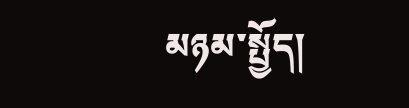མཉམ་སྤྱོད།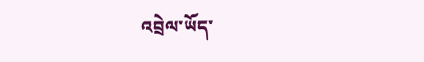འབྲེལ་ཡོད་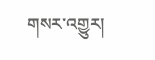གསར་འགྱུར།